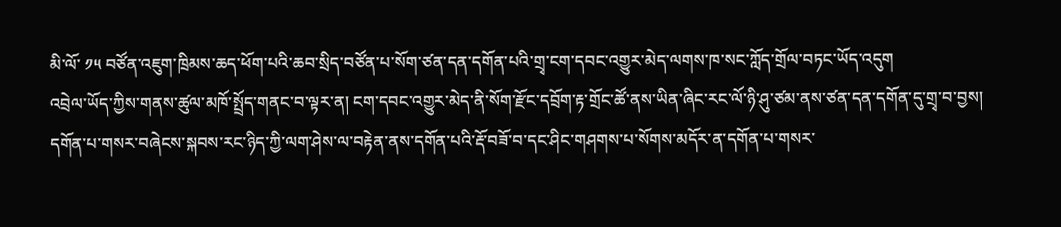མི་ལོ་ ༡༥ བཙོན་འཇུག་ཁྲིམས་ཆད་ཕོག་པའི་ཆབ་སྲིད་བཙོན་པ་སོག་ཙན་དན་དགོན་པའི་གྲྭ་ངག་དབང་འགྱུར་མེད་ལགས་ཁ་སང་ཀློད་གྲོལ་བཏང་ཡོད་འདུག
འབྲེལ་ཡོད་ཀྱིས་གནས་ཚུལ་མཁོ་སྤྲོད་གནང་བ་ལྟར་ན། ངག་དབང་འགྱུར་མེད་ནི་སོག་རྫོང་དབྲོག་རྟ་གྲོང་ཚོ་ནས་ཡིན་ཞིང་རང་ལོ་ཉི་ཤུ་ཙམ་ནས་ཙན་དན་དགོན་དུ་གྲྭ་བ་བྱས། དགོན་པ་གསར་བཞེངས་སྐབས་རང་ཉིད་ཀྱི་ལག་ཤེས་ལ་བརྟེན་ནས་དགོན་པའི་རྡོ་བཟོ་བ་དང་ཤིང་གཤགས་པ་སོགས་མདོར་ན་དགོན་པ་གསར་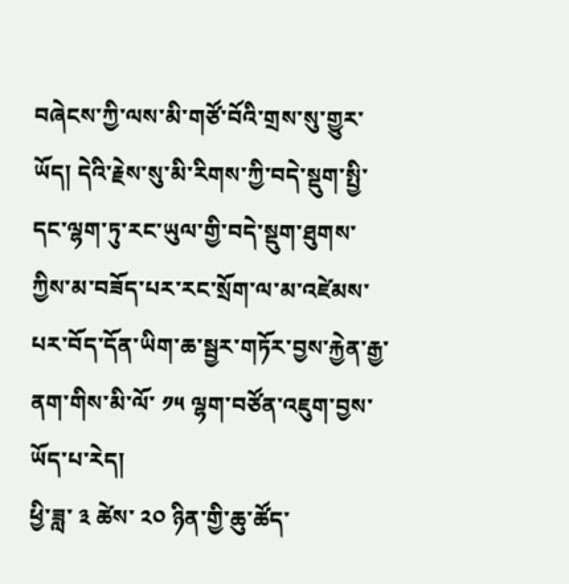བཞེངས་ཀྱི་ལས་མི་གཙོ་བོའི་གྲས་སུ་གྱུར་ཡོད། དེའི་རྗེས་སུ་མི་རིགས་ཀྱི་བདེ་སྡུག་སྤྱི་དང་ལྷག་ཏུ་རང་ཡུལ་གྱི་བདེ་སྡུག་ཐུགས་ཀྱིས་མ་བཟོད་པར་རང་སྲོག་ལ་མ་འཛེམས་པར་བོད་དོན་ཡིག་ཆ་སྦྱར་གཏོར་བྱས་རྐྱེན་རྒྱ་ནག་གིས་མི་ལོ་ ༡༥ ལྷག་བཙོན་འཇུག་བྱས་ཡོད་པ་རེད།
ཕྱི་ཟླ་ ༣ ཚེས་ ༢༠ ཉིན་གྱི་ཆུ་ཚོད་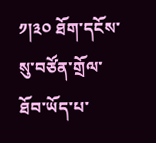༡།༣༠ ཐོག་དངོས་སུ་བཙོན་གྲོལ་ཐོབ་ཡོད་པ་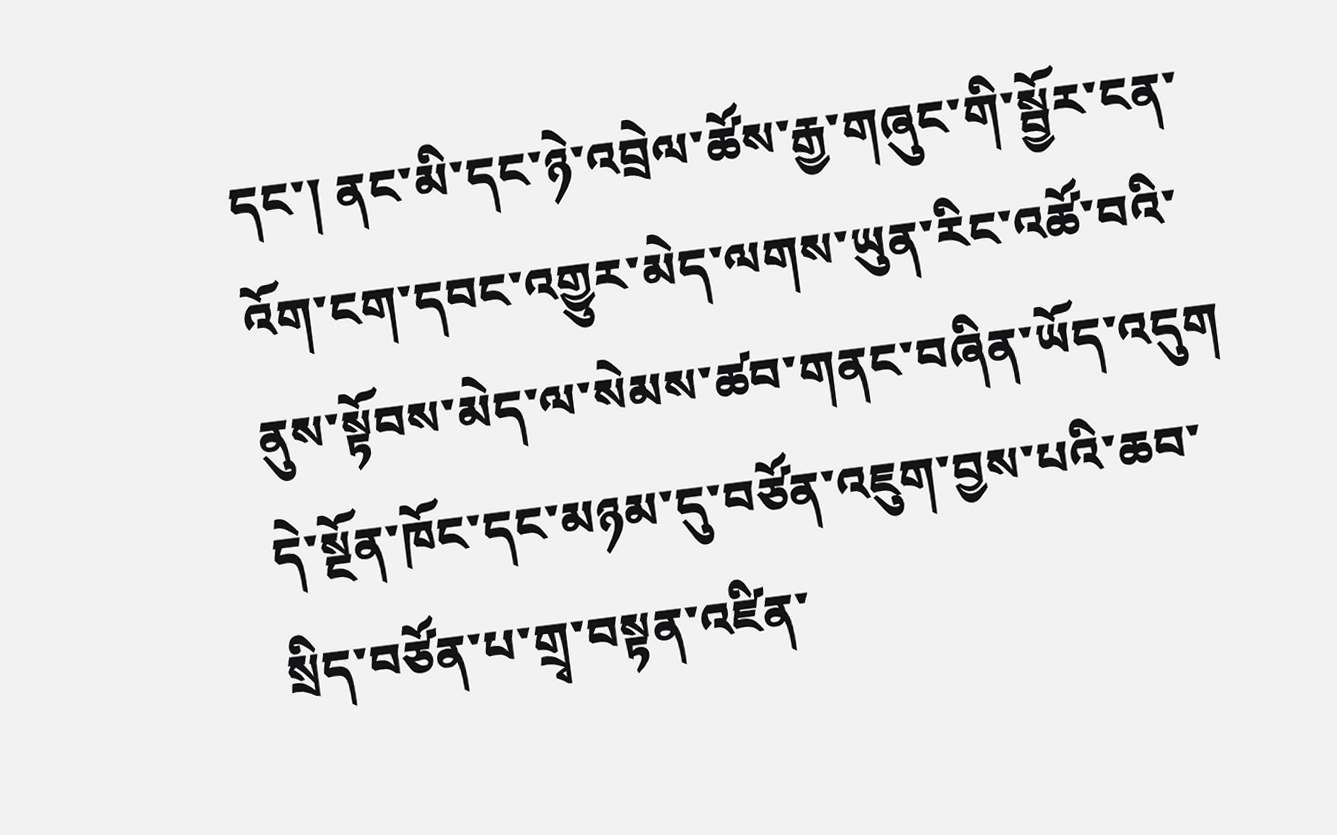དང་། ནང་མི་དང་ཉེ་འབྲེལ་ཚོས་རྒྱ་གཞུང་གི་སྦྱོར་ངན་འོག་ངག་དབང་འགྱུར་མེད་ལགས་ཡུན་རིང་འཚོ་བའི་ནུས་སྟོབས་མེད་ལ་སེམས་ཚབ་གནང་བཞིན་ཡོད་འདུག དེ་སྔོན་ཁོང་དང་མཉམ་དུ་བཙོན་འཇུག་བྱས་པའི་ཆབ་སྲིད་བཙོན་པ་གྲྭ་བསྟན་འཛིན་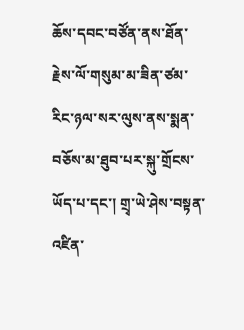ཆོས་དབང་བཙོན་ནས་ཐོན་རྗེས་ལོ་གསུམ་མ་ཟིན་ཙམ་རིང་ཉལ་སར་ལུས་ནས་སྨན་བཅོས་མ་ཐུབ་པར་སྐུ་གྲོངས་ཡོད་པ་དང་། གྲྭ་ཡེ་ཤེས་བསྟན་འཛིན་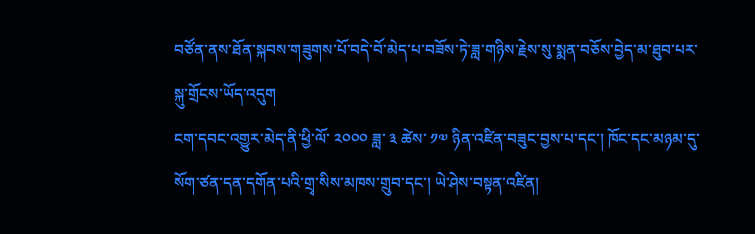བཙོན་ནས་ཐོན་སྐབས་གཟུགས་པོ་བདེ་བོ་མེད་པ་བཟོས་ཏེ་ཟླ་གཉིས་རྗེས་སུ་སྨན་བཅོས་བྱེད་མ་ཐུབ་པར་སྐུ་གྲོངས་ཡོད་འདུག
ངག་དབང་འགྱུར་མེད་ནི་ཕྱི་ལོ་ ༢༠༠༠ ཟླ་ ༣ ཚེས་ ༡༧ ཉིན་འཛིན་བཟུང་བྱས་པ་དང་། ཁོང་དང་མཉམ་དུ་སོག་ཙན་དན་དགོན་པའི་གྲྭ་སིས་མཁས་གྲུབ་དང་། ཡེ་ཤེས་བསྟན་འཛིན།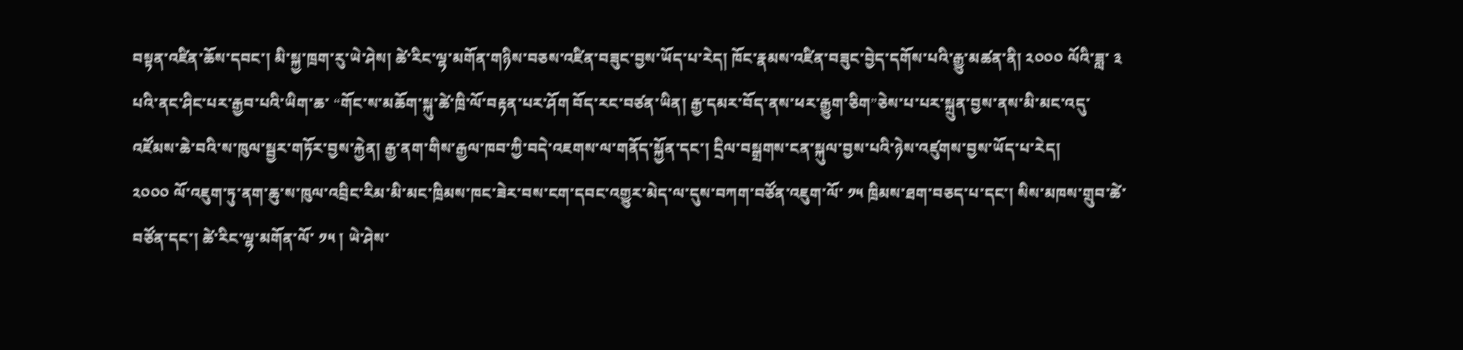བསྟན་འཛིན་ཆོས་དབང་། མི་སྐྱ་ཁྲག་རུ་ཡེ་ཤེས། ཚེ་རིང་ལྷ་མགོན་གཉིས་བཅས་འཛིན་བཟུང་བྱས་ཡོད་པ་རེད། ཁོང་རྣམས་འཛིན་བཟུང་བྱེད་དགོས་པའི་རྒྱུ་མཚན་ནི། ༢༠༠༠ ལོའི་ཟླ་ ༣ པའི་ནང་ཤིང་པར་རྒྱབ་པའི་ཡིག་ཆ་ “གོང་ས་མཆོག་སྐུ་ཚེ་ཁྲི་ལོ་བརྟན་པར་ཤོག བོད་རང་བཙན་ཡིན། རྒྱ་དམར་བོད་ནས་ཕར་རྒྱུག་ཅིག”ཅེས་པ་པར་སྐྲུན་བྱས་ནས་མི་མང་འདུ་འཛོམས་ཆེ་བའི་ས་ཁུལ་སྦྱར་གཏོར་བྱས་རྐྱེན། རྒྱ་ནག་གིས་རྒྱལ་ཁབ་ཀྱི་བདེ་འཇགས་ལ་གནོད་སྐྱོན་དང་། དྲིལ་བསྒྲགས་ངན་སྐུལ་བྱས་པའི་ཉེས་འཛུགས་བྱས་ཡོད་པ་རེད།
༢༠༠༠ ལོ་འཇུག་ཏུ་ནག་ཆུ་ས་ཁུལ་འབྲིང་རིམ་མི་མང་ཁྲིམས་ཁང་ཟེར་བས་ངག་དབང་འགྱུར་མེད་ལ་དུས་བཀག་བཙོན་འཇུག་ལོ་ ༡༥ ཁྲིམས་ཐག་བཅད་པ་དང་། སིས་མཁས་གྲུབ་ཚེ་བཙོན་དང་། ཚེ་རིང་ལྷ་མགོན་ལོ་ ༡༥ ། ཡེ་ཤེས་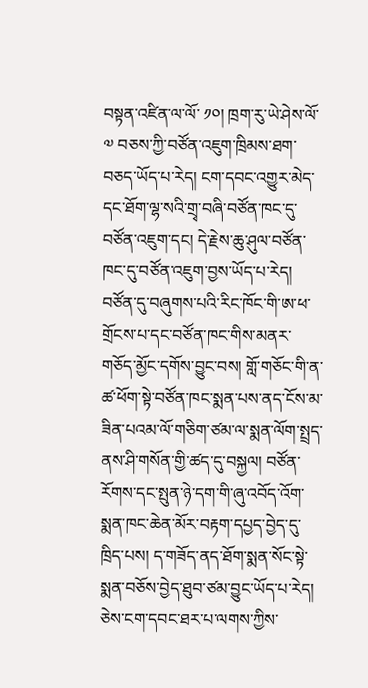བསྟན་འཛིན་ལ་ལོ་ ༡༠། ཁྲག་རུ་ཡེ་ཤེས་ལོ་ ༧ བཅས་ཀྱི་བཙོན་འཇུག་ཁྲིམས་ཐག་བཅད་ཡོད་པ་རེད། ངག་དབང་འགྱུར་མེད་དང་ཐོག་ལྷ་སའི་གྲྭ་བཞི་བཙོན་ཁང་དུ་བཙོན་འཇུག་དང། དེ་རྗེས་ཆུ་ཤུལ་བཙོན་ཁང་དུ་བཙོན་འཇུག་བྱས་ཡོད་པ་རེད། བཙོན་དུ་བཞུགས་པའི་རིང་ཁོང་གི་ཨ་ཕ་གྲོངས་པ་དང་བཙོན་ཁང་གིས་མནར་གཅོད་མྱོང་དགོས་བྱུང་བས། གློ་གཅོང་གི་ན་ཚ་ཕོག་སྟེ་བཙོན་ཁང་སྨན་པས་ནད་ངོས་མ་ཟིན་པའམ་ལོ་གཅིག་ཙམ་ལ་སྨན་ལོག་སྤྲད་ནས་ཤི་གསོན་གྱི་ཚད་དུ་བསྐྱལ། བཙོན་རོགས་དང་སྤུན་ཉེ་དག་གི་ཞུ་འབོད་འོག་སྨན་ཁང་ཆེན་མོར་བརྟག་དཔྱད་བྱེད་དུ་ ཁྲིད་པས། ད་གཟོད་ནད་ཐོག་སྨན་སོང་སྟེ་སྨན་བཅོས་བྱེད་ཐུབ་ཙམ་བྱུང་ཡོད་པ་རེད། ཅེས་ངག་དབང་ཐར་པ་ལགས་ཀྱིས་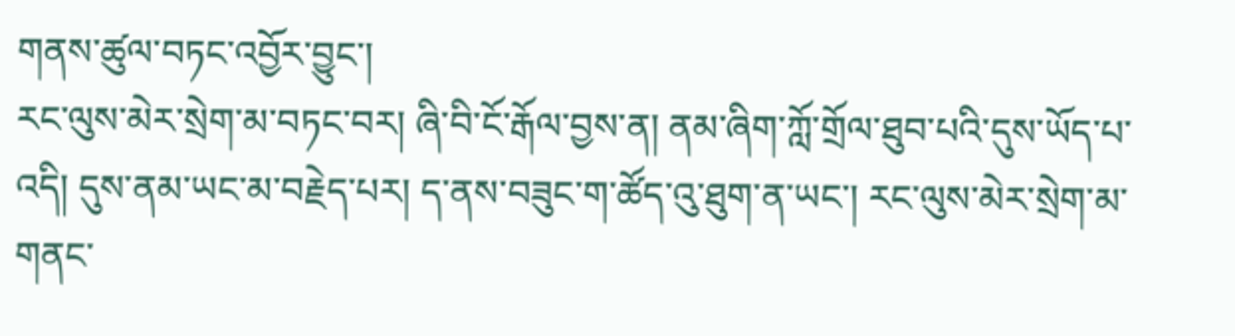གནས་ཚུལ་བཏང་འབྱོར་བྱུང་།
རང་ལུས་མེར་སྲེག་མ་བཏང་བར། ཞི་བི་ངོ་རྒོལ་བྱས་ན། ནམ་ཞིག་ཀློ་གྲོལ་ཐུབ་པའི་དུས་ཡོད་པ་འདི། དུས་ནམ་ཡང་མ་བརྗེད་པར། ད་ནས་བཟུང་ག་ཚོད་འུ་ཐུག་ན་ཡང་། རང་ལུས་མེར་སྲེག་མ་གནང་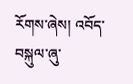རོགས་ཞེས། འབོད་བསྐུལ་ཞུ་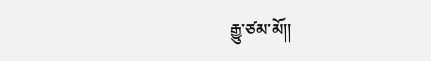རྒྱུ་ཙམ་མོ།།